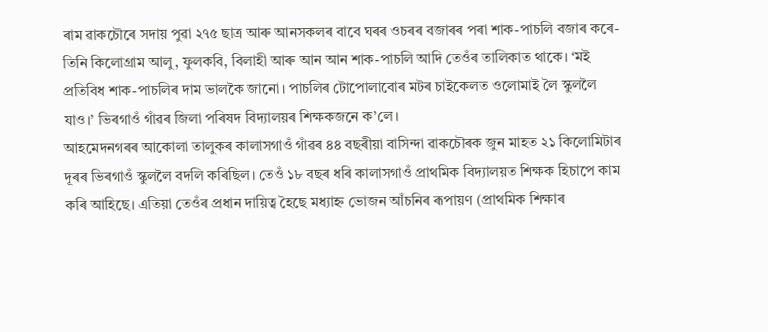ৰাম ৱাকচৌৰে সদায় পুৱা ২৭৫ ছাত্ৰ আৰু আনসকলৰ বাবে ঘৰৰ ওচৰৰ বজাৰৰ পৰা শাক-পাচলি বজাৰ কৰে- তিনি কিলোগ্ৰাম আলু, ফুলকবি, বিলাহী আৰু আন আন শাক-পাচলি আদি তেওঁৰ তালিকাত থাকে। ‘মই প্ৰতিবিধ শাক-পাচলিৰ দাম ভালকৈ জানো। পাচলিৰ টোপোলাবোৰ মটৰ চাইকেলত ওলোমাই লৈ স্কুললৈ যাও।’ ভিৰগাওঁ গাঁৱৰ জিলা পৰিষদ বিদ্যালয়ৰ শিক্ষকজনে ক’লে।
আহমেদনগৰৰ আকোলা তালুকৰ কালাসগাওঁ গাঁৱৰ ৪৪ বছৰীয়া বাসিন্দা ৱাকচৌৰক জুন মাহত ২১ কিলোমিটাৰ দূৰৰ ভিৰগাওঁ স্কুললৈ বদলি কৰিছিল। তেওঁ ১৮ বছৰ ধৰি কালাসগাওঁ প্ৰাথমিক বিদ্যালয়ত শিক্ষক হিচাপে কাম কৰি আহিছে। এতিয়া তেওঁৰ প্ৰধান দায়িত্ব হৈছে মধ্যাহ্ন ভোজন আঁচনিৰ ৰূপায়ণ (প্ৰাথমিক শিক্ষাৰ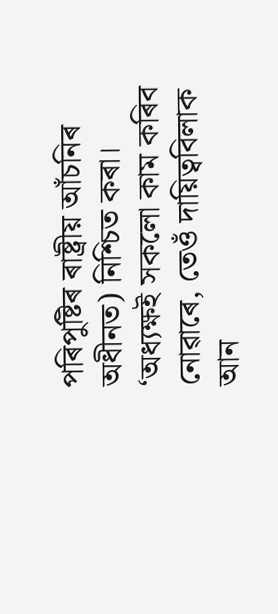পৰিপুষ্টিৰ ৰাষ্ট্ৰীয় আঁচনিৰ অধীনত) নিশ্চিত কৰা।
‘অধ্যক্ষই সকলো কাম কৰিব নোৱাৰে, তেওঁ দায়িত্ববিলাক আন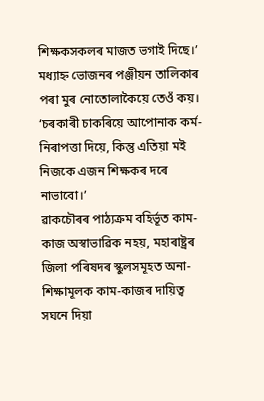শিক্ষকসকলৰ মাজত ভগাই দিছে।’ মধ্যাহ্ন ভোজনৰ পঞ্জীয়ন তালিকাৰ পৰা মুৰ নোতোলাকৈয়ে তেওঁ কয়। ‘চৰকাৰী চাকৰিয়ে আপোনাক কৰ্ম-নিৰাপত্তা দিয়ে, কিন্তু এতিয়া মই নিজকে এজন শিক্ষকৰ দৰে নাভাবো।’
ৱাকচৌৰৰ পাঠ্যক্ৰম বহিৰ্ভূত কাম-কাজ অস্বাভাৱিক নহয়, মহাৰাষ্ট্ৰৰ জিলা পৰিষদৰ স্কুলসমূহত অনা-শিক্ষামূলক কাম-কাজৰ দায়িত্ব সঘনে দিয়া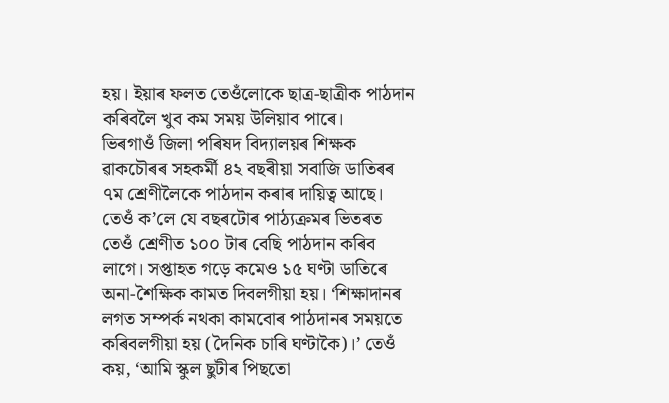হয়। ইয়াৰ ফলত তেওঁলোকে ছাত্ৰ-ছাত্ৰীক পাঠদান কৰিবলৈ খুব কম সময় উলিয়াব পাৰে।
ভিৰগাওঁ জিলা পৰিষদ বিদ্যালয়ৰ শিক্ষক ৱাকচৌৰৰ সহকৰ্মী ৪২ বছৰীয়া সবাজি ডাতিৰৰ ৭ম শ্ৰেণীলৈকে পাঠদান কৰাৰ দায়িত্ব আছে। তেওঁ ক’লে যে বছৰটোৰ পাঠ্যক্ৰমৰ ভিতৰত তেওঁ শ্ৰেণীত ১০০ টাৰ বেছি পাঠদান কৰিব লাগে। সপ্তাহত গড়ে কমেও ১৫ ঘণ্টা ডাতিৰে অনা-শৈক্ষিক কামত দিবলগীয়া হয়। ‘শিক্ষাদানৰ লগত সম্পৰ্ক নথকা কামবোৰ পাঠদানৰ সময়তে কৰিবলগীয়া হয় (দৈনিক চাৰি ঘণ্টাকৈ)।’ তেওঁ কয়, ‘আমি স্কুল ছুটীৰ পিছতো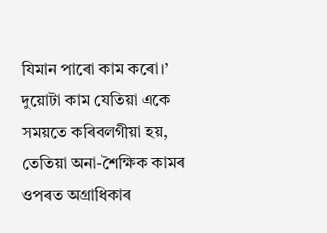যিমান পাৰো কাম কৰো।’ দুয়োটা কাম যেতিয়া একে সময়তে কৰিবলগীয়া হয়, তেতিয়া অনা-শৈক্ষিক কামৰ ওপৰত অগ্ৰাধিকাৰ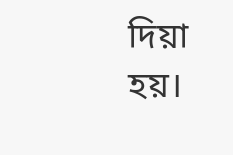দিয়া হয়।